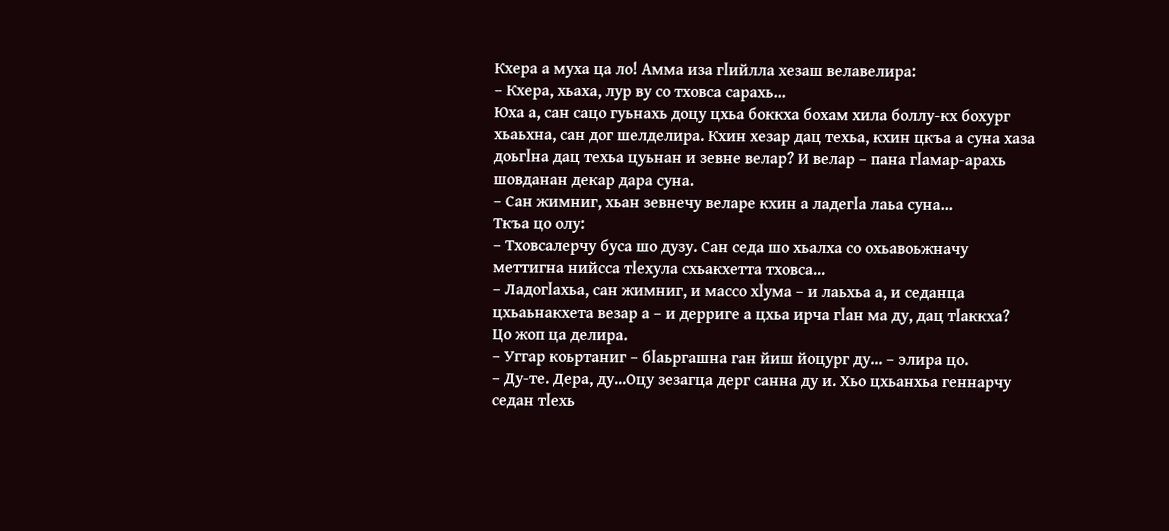Кхера а муха ца ло! Амма иза гӏийлла хезаш велавелира:
– Кхера, хьаха, лур ву со тховса сарахь...
Юха а, сан сацо гуьнахь доцу цхьа боккха бохам хила боллу-кх бохург хьаьхна, сан дог шелделира. Кхин хезар дац техьа, кхин цкъа а суна хаза доьгӏна дац техьа цуьнан и зевне велар? И велар – пана гӏамар-арахь шовданан декар дара суна.
– Сан жимниг, хьан зевнечу веларе кхин а ладегӏа лаьа суна...
Ткъа цо олу:
– Тховсалерчу буса шо дузу. Сан седа шо хьалха со охьавоьжначу меттигна нийсса тӏехула схьакхетта тховса...
– Ладогӏахьа, сан жимниг, и массо хӏума – и лаьхьа а, и седанца цхьаьнакхета везар а – и дерриге а цхьа ирча гӏан ма ду, дац тӏаккха?
Цо жоп ца делира.
– Уггар коьртаниг – бӏаьргашна ган йиш йоцург ду... – элира цо.
– Ду-те. Дера, ду...Оцу зезагца дерг санна ду и. Хьо цхьанхьа геннарчу седан тӏехь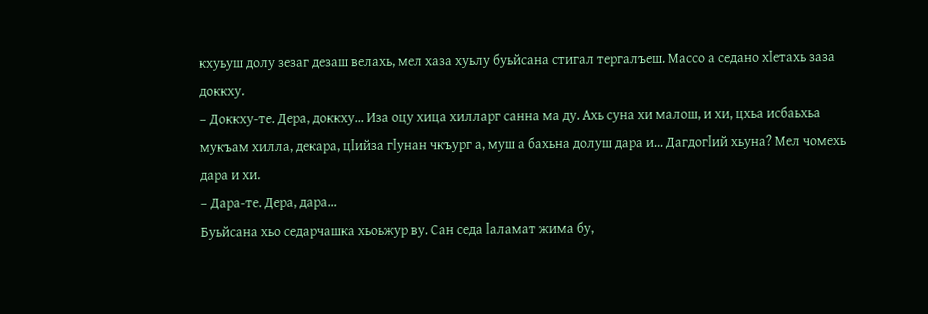кхуьуш долу зезаг дезаш велахь, мел хаза хуьлу буьйсана стигал тергалъеш. Массо а седано хӏетахь заза доккху.
– Доккху-те. Дера, доккху... Иза оцу хица хилларг санна ма ду. Ахь суна хи малош, и хи, цхьа исбаьхьа мукъам хилла, декара, цӏийза гӏунан чкъург а, муш а бахьна долуш дара и... Дагдогӏий хьуна? Мел чомехь дара и хи.
– Дара-те. Дера, дара...
Буьйсана хьо седарчашка хьоьжур ву. Сан седа ӏаламат жима бу,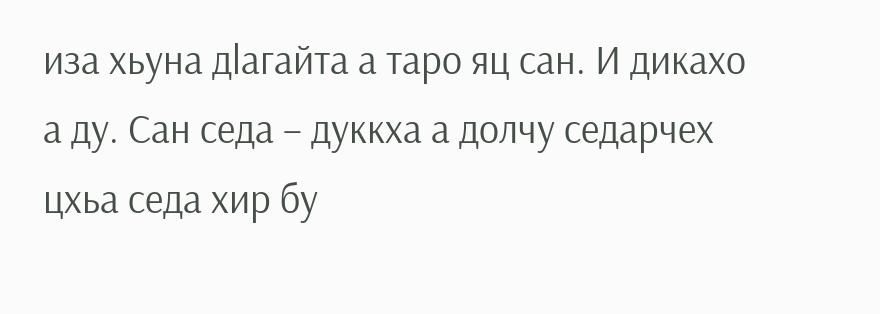иза хьуна дӏагайта а таро яц сан. И дикахо а ду. Сан седа – дуккха а долчу седарчех цхьа седа хир бу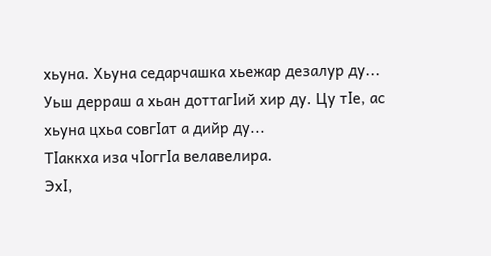хьуна. Хьуна седарчашка хьежар дезалур ду... Уьш дерраш а хьан доттагӏий хир ду. Цу тӏе, ас хьуна цхьа совгӏат а дийр ду...
Тӏаккха иза чӏоггӏа велавелира.
Эхӏ,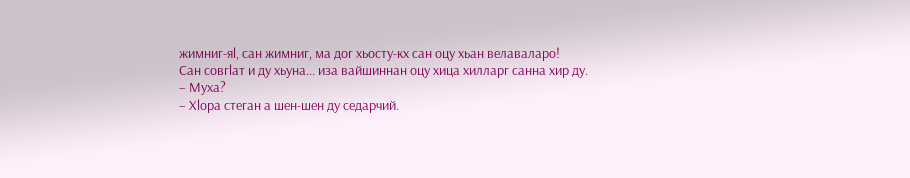жимниг-яӏ, сан жимниг, ма дог хьосту-кх сан оцу хьан велаваларо!
Сан совгӏат и ду хьуна... иза вайшиннан оцу хица хилларг санна хир ду.
– Муха?
– Хӏора стеган а шен-шен ду седарчий.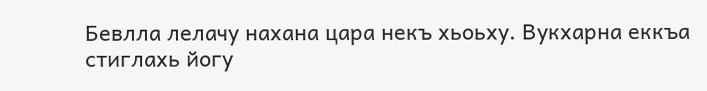Бевлла лелачу нахана цара некъ хьоьху. Вукхарна еккъа стиглахь йогу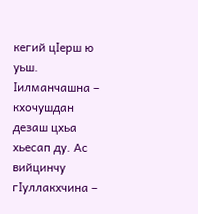кегий цӏерш ю уьш. ӏилманчашна – кхочушдан дезаш цхьа хьесап ду. Ас вийцинчу гӏуллакхчина –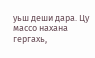уьш деши дара. Цу массо нахана гергахь,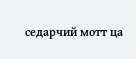седарчий мотт ца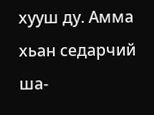хууш ду. Амма хьан седарчий ша-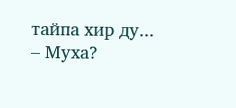тайпа хир ду...
– Муха?